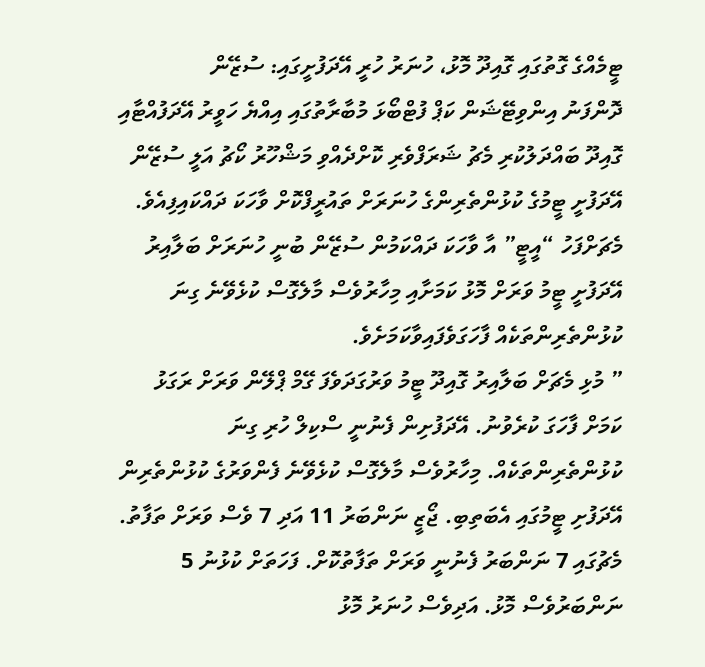ޓީމެއްގެ ގޮތުގައި ގޮއިދޫ މޮޅު، ހުނަރު ހުރީ އޭދަފުށީގައި: ސުޒޭން
ދޮންފަނު އިންވިޓޭޝަން ކަޕް ފުޓްބޯޅަ މުބާރާތުގައި އިއްޔެ ހަވީރު އޭދަފުއްޓާއި ގޮއިދޫ ބައްދަލުކުރި މެޗު ޝަރަފްވެރި ކޮށްދެއްވި މަޝްހޫރު ކޯޗު އަލީ ސުޒޭން އޭދަފުށީ ޓީމުގެ ކުޅުންތެރިންގެ ހުނަރަށް ތައުރީފްކޮށް ވާހަކަ ދައްކައިފިއެވެ.
މެޗަށްފަހު “އީޓީ” އާ ވާހަކަ ދައްކަމުން ސުޒޭން ބުނީ ހުނަރަށް ބަލާއިރު އޭދަފުށީ ޓީމު ވަރަށް މޮޅު ކަމަށާއި މިހާރުވެސް މާލެގޮސް ކުޅެވޭނެ ގިނަ ކުޅުންތެރިންތަކެއް ފާހަގަވެފައިވާކަމަށެވެ.
” މުޅި މެޗަށް ބަލާއިރު ގޮއިދޫ ޓީމު ވަރުގަދަވެފަ ގޭމް ޕްލޭން ވަރަށް ރަގަޅު ކަމަށް ފާހަގަ ކުރެވުނު. އޭދަފުށިން ފެނުނީ ސްކިލް ހުރި ގިނަ ކުޅުންތެރިންތަކެއް. މިހާރުވެސް މާލެގޮސް ކުޅެވޭނެ ފެންވަރުގެ ކުޅުންތެރިން އޭދަފުށި ޓީމުގައި އެބަތިބި. ޖޯޒީ ނަންބަރު 11 އަދި 7 ވެސް ވަރަށް ތަފާތު. މެޗުގައި 7 ނަންބަރު ފެނުނީ ވަރަށް ތަފާތުކޮށް. ފަހަތަށް ކުޅުނު 5 ނަންބަރުވެސް މޮޅު. އަދިވެސް ހުނަރު މޮޅު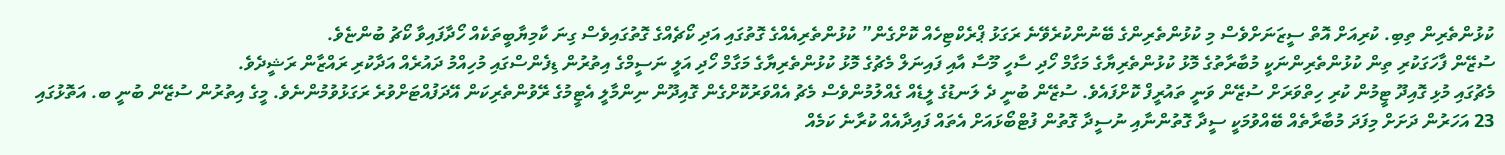ކުޅުންތެރިން ތިބި. ކުރިއަށް އޮތް ސީޒަނަށްވެސް މި ކުޅުންތެރިންގެ ބޭނުންކުރެވޭނެ ރަގަޅު ޕްރެކްޓިހެއް ކޮށްގެން” ކުޅުންތެރިއެއްގެ ގޮތުގައި އަދި ކޯޗެއްގެ ގޮތުގައިވެސް ގިނަ ކާމިޔާބީތަކެއް ހޯދާފައިވާ ކޯޗު ބުންޏެވެ.
ސުޒޭން ފާހަގަކުރި ތިން ކުޅުންތެރިންނަކީ މުބާރާތުގެ މޮޅު ކުޅުންތެރިޔާގެ މަގާމް ހޯދި ސާހީ މޫސާ އާއި ފައިނަލް މެޗުގެ މޮޅު ކުޅުންތެރިޔާގެ މަގާމް ހޯދި އަލީ ނަސީމްގެ އިތުރުން ޑިފެންސްގައި މުހިއްމު ދައުރެއް އަދާކުރި ރައްޒާން ރަޝީދެވެ.
މެޗުގައި މުޅި ގޮއިދޫ ޓީމުން ކުރި ހިތްވަރަށް ސުޒޭން ވަނީ ތައުރީފް ކޮށްފައެވެ. ސުޒޭން ބުނީ ދެ ލަނޑުގެ ލީޑެއް ގެއްލުމުންވެސް މެޗު އެއްވަރުކޮށްގެން ގޮއިދޫން ނިންމާލީ އެޓީމުގެ ރޭވުންތެރިކަން އޭދަފުއްޓަށްވުރެ ރަގަޅުވުމުންނެވެ. މީގެ އިތުރުން ސުޒޭން ބުނީ ބ. އަތޮޅުގައި 23 އަހަރުން ދަށަށް މިފަދަ މުބާރާތެއް ބޭއްވުމަކީ ސީދާ ގޮތުންނާއި ނުސީދާ ގޮތުން ފުޓްބޯޅައަށް އެތައް ފައިދާއެއް ކުރާނެ ކަމެއް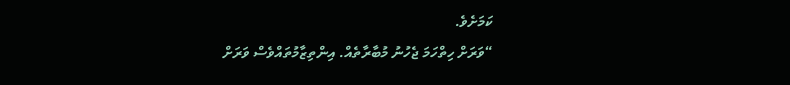ކަމަށެވެ.
“ވަރަށް ހިތްހަމަ ޖެހުނު މުބާރާތެއް. އިންތިޒާމުތައްވެސް ވަރަށް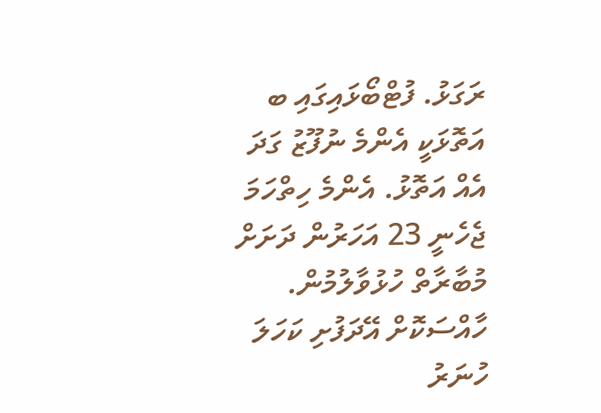ރަގަޅު. ފުޓްބޯޅައިގައި ބ އަތޮޅަކީ އެންމެ ނުފޫޒު ގަދަ އެއް އަތޮޅު. އެންމެ ހިތްހަމަ ޖެހެނީ 23 އަހަރުން ދަށަށް މުބާރާތް ހުޅުވާލުމުން. ހާއްސަކޮށް އޭދަފުށި ކަހަލަ ހުނަރު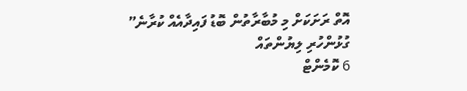އޮތް ރަށަކަށް މި މުބާރާތުން ބޮޑު ފައިދާއެއް ކުރާނެ”
ގުޅުންހުރި ލިޔުންތައް
6 ކޮމެންޓް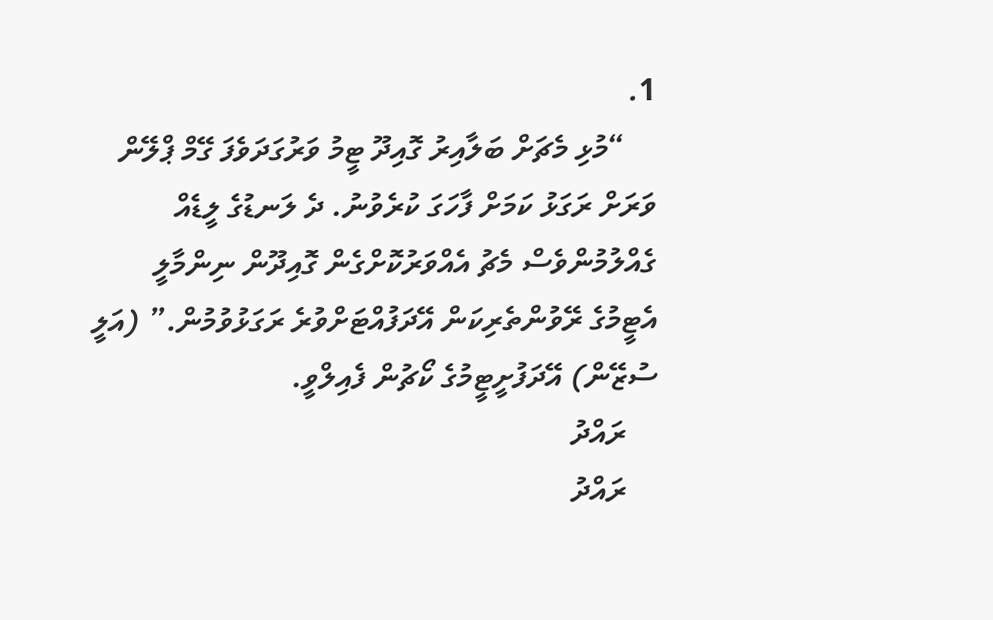1.
    “މުޅި މެޗަށް ބަލާއިރު ގޮއިދޫ ޓީމު ވަރުގަދަވެފަ ގޭމް ޕްލޭން ވަރަށް ރަގަޅު ކަމަށް ފާހަގަ ކުރެވުނު. ދެ ލަނޑުގެ ލީޑެއް ގެއްލުމުންވެސް މެޗު އެއްވަރުކޮށްގެން ގޮއިދޫން ނިންމާލީ އެޓީމުގެ ރޭވުންތެރިކަން އޭދަފުއްޓަށްވުރެ ރަގަޅުވުމުން.” (އަލީ ސުޒޭން) އޭދަފުށީޓީމުގެ ކޯޗުން ފެއިލްވީ.
    ރައްދު
    ރައްދު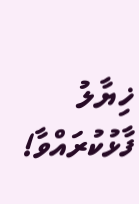ޚިޔާލު ފާޅުކުރައްވާ!